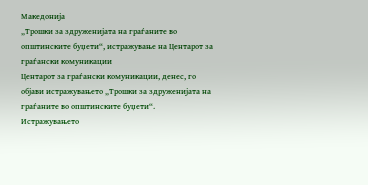Македонија
„Трошки за здруженијата на граѓаните во општинските буџети“, истражување на Центарот за граѓански комуникации
Центарот за граѓански комуникации, денес, го објави истражувањето „Трошки за здруженијата на граѓаните во општинските буџети“.
Истражувањето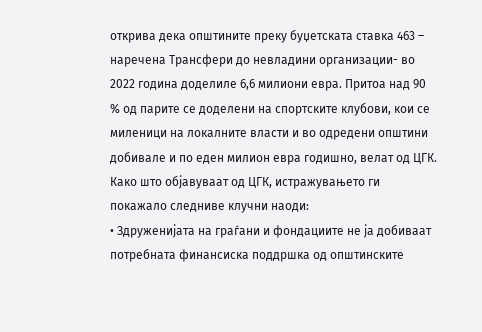открива дека општините преку буџетската ставка 463 – наречена Трансфери до невладини организации- во 2022 година доделиле 6,6 милиони евра. Притоа над 90 % од парите се доделени на спортските клубови, кои се миленици на локалните власти и во одредени општини добивале и по еден милион евра годишно, велат од ЦГК.
Како што објавуваат од ЦГК, истражувањето ги покажало следниве клучни наоди:
• Здруженијата на граѓани и фондациите не ја добиваат потребната финансиска поддршка од општинските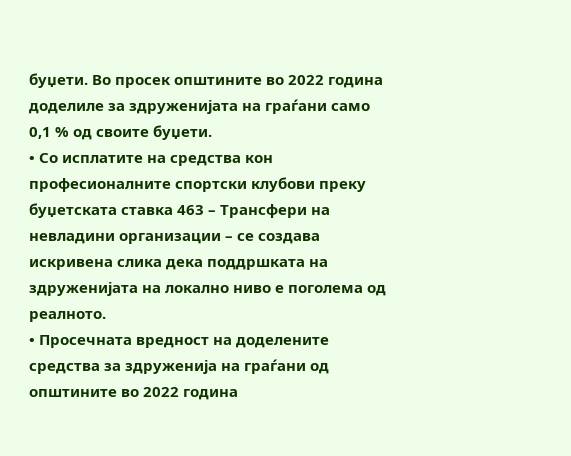буџети. Во просек општините во 2022 година доделиле за здруженијата на граѓани само 0,1 % од своите буџети.
• Со исплатите на средства кон професионалните спортски клубови преку буџетската ставка 463 – Трансфери на невладини организации – се создава искривена слика дека поддршката на здруженијата на локално ниво е поголема од реалното.
• Просечната вредност на доделените средства за здруженија на граѓани од општините во 2022 година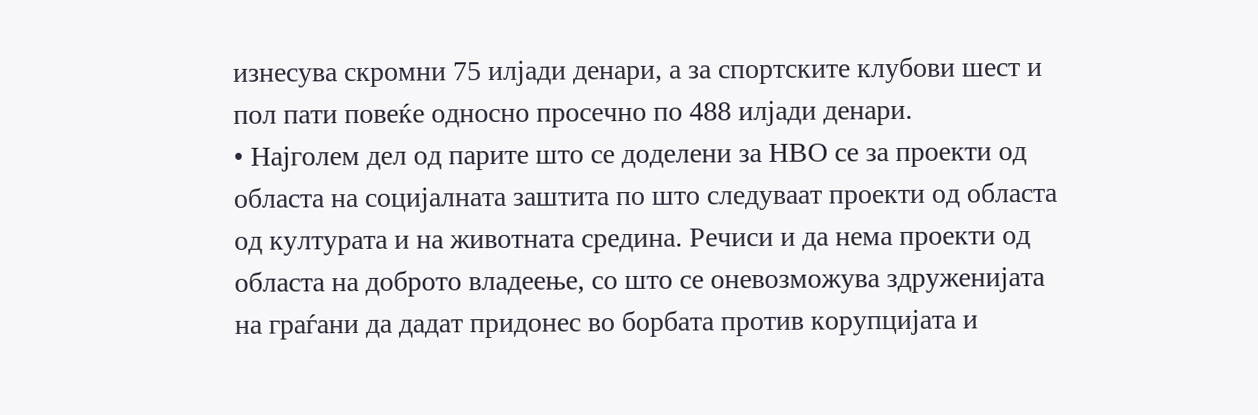изнесува скромни 75 илјади денари, а за спортските клубови шест и пол пати повеќе односно просечно по 488 илјади денари.
• Најголем дел од парите што се доделени за НВО се за проекти од областа на социјалната заштита по што следуваат проекти од областа од културата и на животната средина. Речиси и да нема проекти од областа на доброто владеење, со што се оневозможува здруженијата на граѓани да дадат придонес во борбата против корупцијата и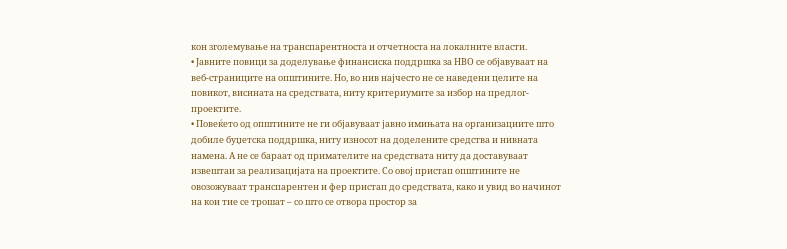кон зголемување на транспарентноста и отчетноста на локалните власти.
• Јавните повици за доделување финансиска поддршка за НВО се објавуваат на веб-страниците на општините. Но, во нив најчесто не се наведени целите на повикот, висината на средствата, ниту критериумите за избор на предлог-проектите.
• Повеќето од општините не ги објавуваат јавно имињата на организациите што добиле буџетска поддршка, ниту износот на доделените средства и нивната намена. А не се бараат од примателите на средствата ниту да доставуваат извештаи за реализацијата на проектите. Со овој пристап општините не овозожуваат транспарентен и фер пристап до средствата, како и увид во начинот на кои тие се трошат – со што се отвора простор за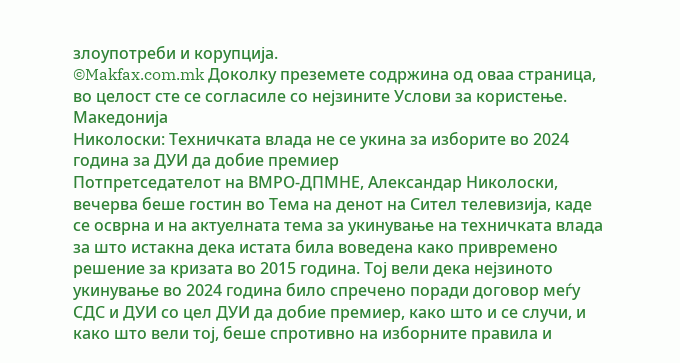злоупотреби и корупција.
©Makfax.com.mk Доколку преземете содржина од оваа страница, во целост сте се согласиле со нејзините Услови за користење.
Македонија
Николоски: Техничката влада не се укина за изборите во 2024 година за ДУИ да добие премиер
Потпретседателот на ВМРО-ДПМНЕ, Александар Николоски, вечерва беше гостин во Тема на денот на Сител телевизија, каде се осврна и на актуелната тема за укинување на техничката влада за што истакна дека истата била воведена како привремено решение за кризата во 2015 година. Тој вели дека нејзиното укинување во 2024 година било спречено поради договор меѓу СДС и ДУИ со цел ДУИ да добие премиер, како што и се случи, и како што вели тој, беше спротивно на изборните правила и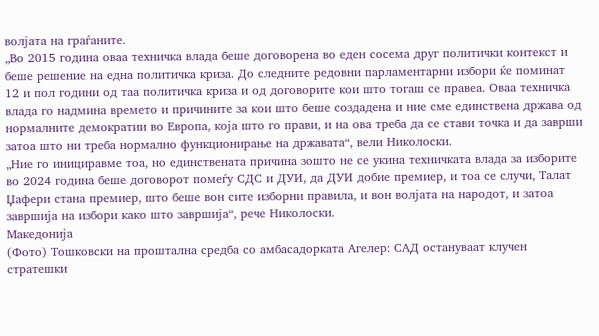волјата на граѓаните.
„Во 2015 година оваа техничка влада беше договорена во еден сосема друг политички контекст и беше решение на една политичка криза. До следните редовни парламентарни избори ќе поминат 12 и пол години од таа политичка криза и од договорите кои што тогаш се правеа. Оваа техничка влада го надмина времето и причините за кои што беше создадена и ние сме единствена држава од нормалните демократии во Европа, која што го прави, и на ова треба да се стави точка и да заврши затоа што ни треба нормално функционирање на државата“, вели Николоски.
„Ние го инициравме тоа, но единствената причина зошто не се укина техничката влада за изборите во 2024 година беше договорот помеѓу СДС и ДУИ, да ДУИ добие премиер, и тоа се случи, Талат Џафери стана премиер, што беше вон сите изборни правила, и вон волјата на народот, и затоа завршија на избори како што завршија“, рече Николоски.
Македонија
(Фото) Тошковски на проштална средба со амбасадорката Агелер: САД остануваат клучен стратешки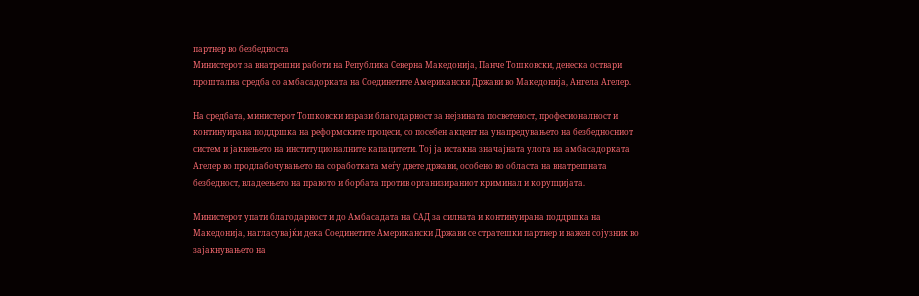партнер во безбедноста
Министерот за внатрешни работи на Република Северна Македонија, Панче Тошковски, денеска оствари проштална средба со амбасадорката на Соединетите Американски Држави во Македонија, Ангела Агелер.

На средбата, министерот Тошковски изрази благодарност за нејзината посветеност, професионалност и континуирана поддршка на реформските процеси, со посебен акцент на унапредувањето на безбедносниот систем и јакнењето на институционалните капацитети. Тој ја истакна значајната улога на амбасадорката Агелер во продлабочувањето на соработката меѓу двете држави, особено во областа на внатрешната безбедност, владеењето на правото и борбата против организираниот криминал и корупцијата.

Министерот упати благодарност и до Амбасадата на САД за силната и континуирана поддршка на Македонија, нагласувајќи дека Соединетите Американски Држави се стратешки партнер и важен сојузник во зајакнувањето на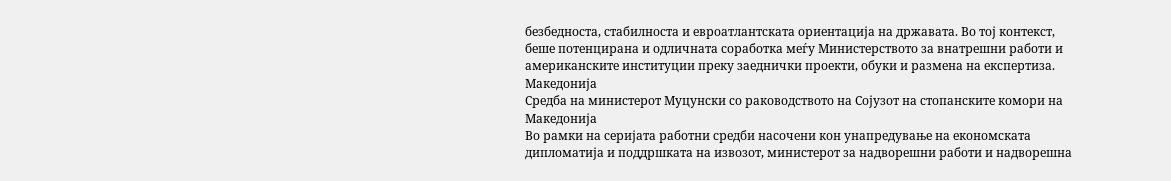безбедноста, стабилноста и евроатлантската ориентација на државата. Во тој контекст, беше потенцирана и одличната соработка меѓу Министерството за внатрешни работи и американските институции преку заеднички проекти, обуки и размена на експертиза.
Македонија
Средба на министерот Муцунски со раководството на Сојузот на стопанските комори на Македонија
Во рамки на серијата работни средби насочени кон унапредување на економската дипломатија и поддршката на извозот, министерот за надворешни работи и надворешна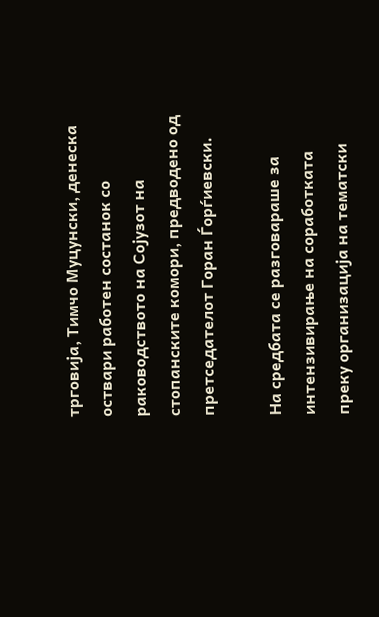трговија, Тимчо Муцунски, денеска оствари работен состанок со раководството на Сојузот на стопанските комори, предводено од претседателот Горан Ѓорѓиевски.

На средбата се разговараше за интензивирање на соработката преку организација на тематски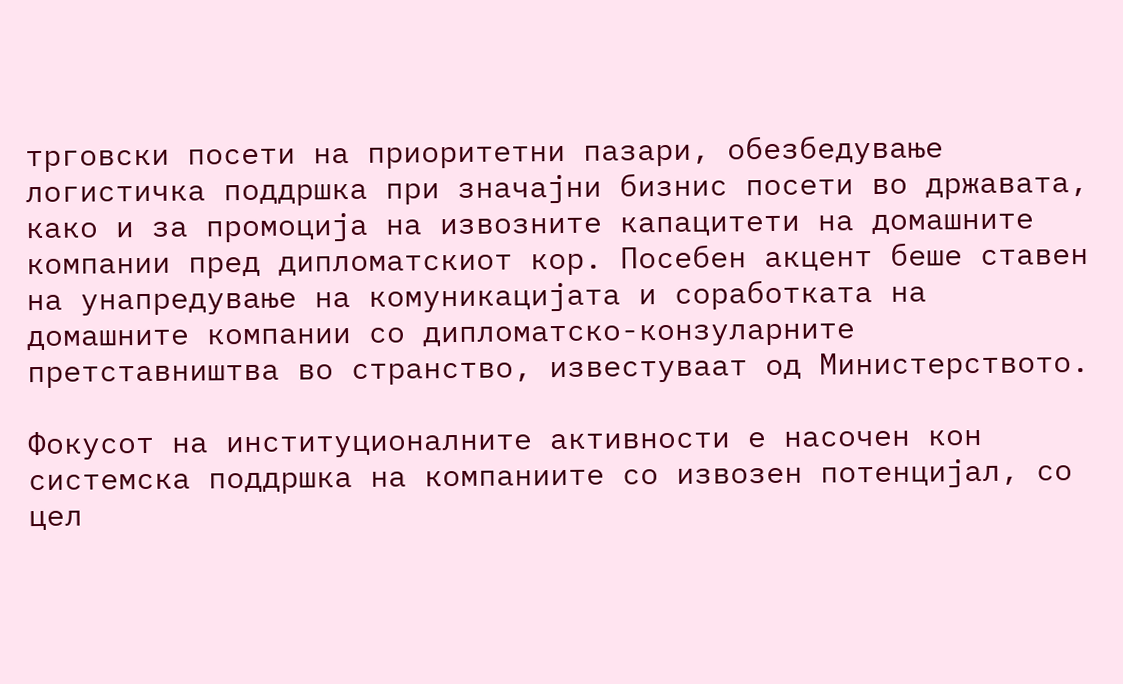трговски посети на приоритетни пазари, обезбедување логистичка поддршка при значајни бизнис посети во државата, како и за промоција на извозните капацитети на домашните компании пред дипломатскиот кор. Посебен акцент беше ставен на унапредување на комуникацијата и соработката на домашните компании со дипломатско-конзуларните претставништва во странство, известуваат од Министерството.

Фокусот на институционалните активности е насочен кон системска поддршка на компаниите со извозен потенцијал, со цел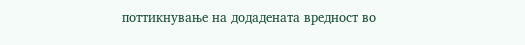поттикнување на додадената вредност во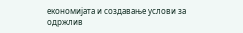економијата и создавање услови за одржлив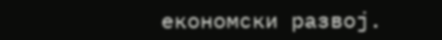економски развој.